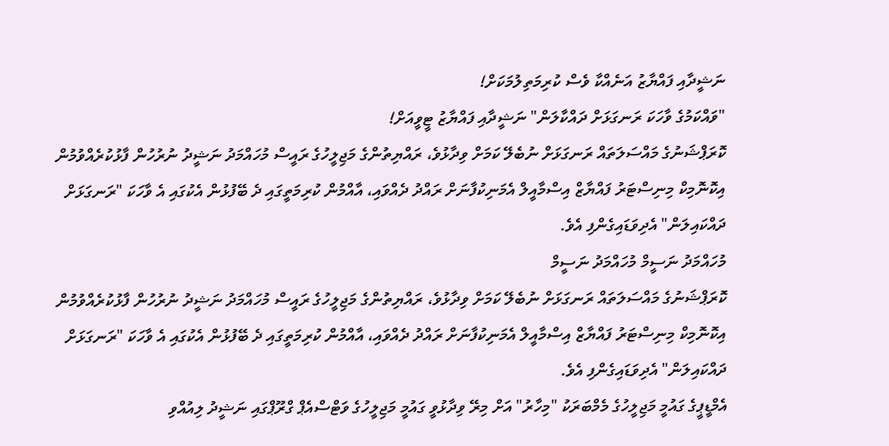ނަޝީދާއި ފައްޔާޒު އަނެއްކާ ވެސް ކުރިމަތިލުމަކަށް!
"ވައްކަމުގެ ވާހަކަ ރަނގަޅަށް ދައްކާލަން" ނަޝީދާއި ފައްޔާޒު ޓީވީއަށް!
ކޮރަޕްޝަނުގެ މައްސަލަތައް ރަނގަޅަށް ނުބެލޭ ކަމަށް ވިދާޅުވެ، ރައްޔިތުންގެ މަޖިލީހުގެ ރައީސް މުހައްމަދު ނަޝީދު ނުރުހުން ފާޅުކުރެއްވުމުން އިކޮނޮމިކް މިނިސްޓަރު ފައްޔާޒް އިސްމާއީލް އެމަނިކުފާނަށް ރައްދު ދެއްވައި، އާއްމުން ކުރިމަތީގައި ދެ ބޭފުޅުން އެކުގައި އެ ވާހަކަ "ރަނގަޅަށް ދައްކައިލަން" އެދިވަޑައިގެންފި އެވެ.
މުހައްމަދު ނަސީމް މުހައްމަދު ނަސީމް
ކޮރަޕްޝަނުގެ މައްސަލަތައް ރަނގަޅަށް ނުބެލޭ ކަމަށް ވިދާޅުވެ، ރައްޔިތުންގެ މަޖިލީހުގެ ރައީސް މުހައްމަދު ނަޝީދު ނުރުހުން ފާޅުކުރެއްވުމުން އިކޮނޮމިކް މިނިސްޓަރު ފައްޔާޒް އިސްމާއީލް އެމަނިކުފާނަށް ރައްދު ދެއްވައި، އާއްމުން ކުރިމަތީގައި ދެ ބޭފުޅުން އެކުގައި އެ ވާހަކަ "ރަނގަޅަށް ދައްކައިލަން" އެދިވަޑައިގެންފި އެވެ.
އެމްޑީޕީގެ ގައުމީ މަޖިލީހުގެ މެމްބަރަކު "މިހާރު" އަށް މިރޭ ވިދާޅުވީ ގައުމީ މަޖިލީހުގެ ވަޓްސްއެޕް ގްރޫޕްގައި ނަޝީދު ލިއުއްވި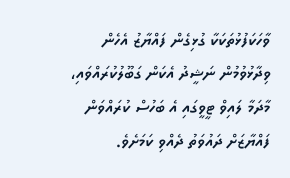ވާހަކަފުޅުތަކަކާ ގުޅިގެން ފައްޔާޒު އެހެން ވިދާޅުވުމުން ނަޝީދު އެކަން ގަބޫލުކުރައްވައި، މާދަމާ ލައިވް ޓީވީގައި އެ ބަހުސް ކުރައްވަން ފައްޔާޒަށް ދައުވަތު ދެއްވި ކަމަށެވެ.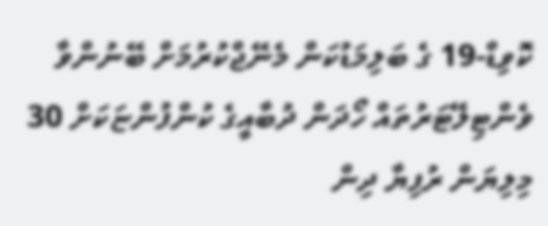ކޮވިޑް-19 ގެ ބަލިމަޑުކަން މެނޭޖްކުރުމަށް ބޭނުންވާ ވެންޓިލޭޓަރުތައް ހޯދަން ދުބާއީގެ ކުންފުންޏަކަށް 30 މިލިޔަން ރުފިޔާ ދިން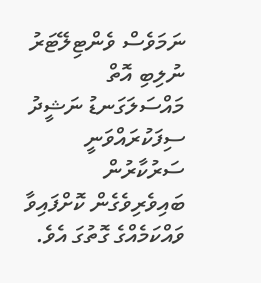ނަމަވެސް ވެންޓިލޭޓަރު ނުލިބި އޮތް މައްސަލަގަނޑު ނަޝީދު ސިފަކުރައްވަނީ ސަރުކާރުން ބައިވެރިވެގެން ކޮށްފައިވާ ވައްކަމެއްގެ ގޮތުގަ އެވެ.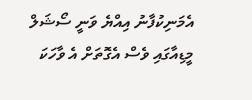އެމަނިކުފާނު އިއްޔެ ވަނީ ސޯޝަލް މީޑިއާގައި ވެސް އެގޮތަށް އެ ވާހަކަ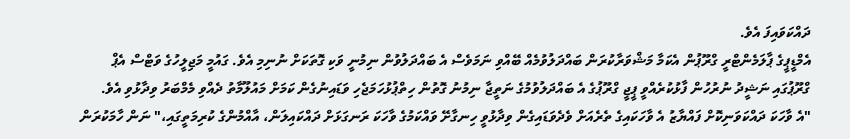ދައްކަވައިފަ އެވެ.
އެމްޑީޕީގެ ޕާލަމެންޓްރީ ގްރޫޕުން އެކަމާ މަޝްވަރާކުރަން ބައްދަލުވުމެއް ބޭއްވި ނަމަވެސް އެ ބައްދަލުވުން ނިމުނީ ވަކި ގޮތަކަށް ނުނިމި އެވެ. ގައުމީ މަޖިލީހުގެ ވަޓްސް އެޕް ގްރޫޕުގައި ނަޝީދު ނުރުހުން ފާޅުކުރެއްވީ ޕީޖީ ގްރޫޕުގެ އެ ބައްދަލުވުމުގެ ނަތީޖާ ނިމުނު ގޮތުން ހިތްޕުޅުހަމަޖެހި ވަޑައިނުގެން ކަމަށް މައުލޫމާތު ދެއްވި މެމްބަރު ވިދާޅުވި އެވެ.
"އެ ވާހަކަ ދައްކަވަނިކޮށް ފައްޔާޒު އެ ވާހަކައިގެ ތެރެއަށް ވެދެވަޑައިގެން ވިދާޅުވީ ހިނގާށޭ ވައްކަމުގެ ވާހަކަ ރަނގަޅަށް ދައްކައިލަން، އާއްމުންގެ ކުރިމަތީގައި،" ނަން ހާމަކުރަން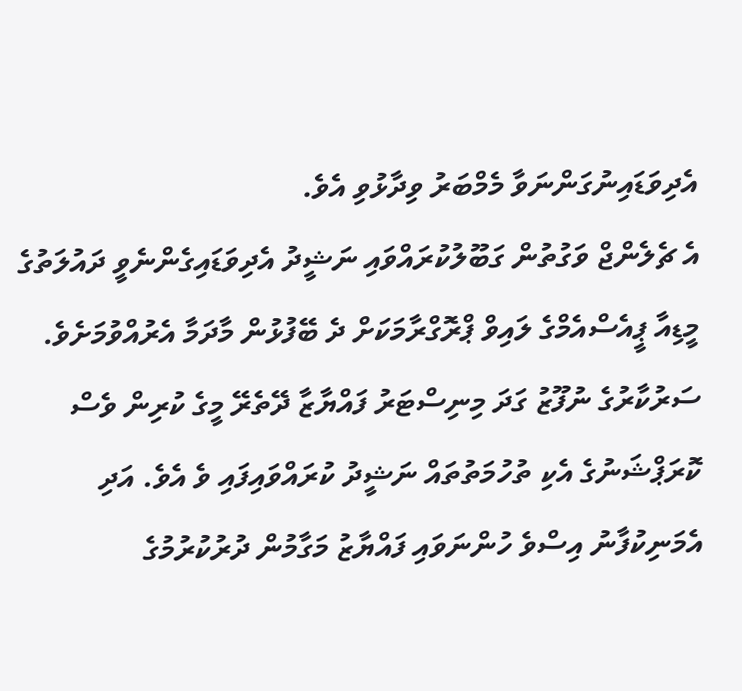އެދިވަޑައިނުގަންނަވާ މެމްބަރު ވިދާޅުވި އެވެ.
އެ ޗެލެންޖް ވަގުތުން ގަބޫލުކުރައްވައި ނަޝީދު އެދިވަޑައިގެންނެވީ ދައުލަތުގެ މީޑިއާ ޕީއެސްއެމްގެ ލައިވް ޕްރޮގްރާމަކަށް ދެ ބޭފުޅުން މާދަމާ އެރުއްވުމަށެވެ.
ސަރުކާރުގެ ނުފޫޒު ގަދަ މިނިސްޓަރު ފައްޔާޒާ ދޭތެރޭ މީގެ ކުރިން ވެސް ކޮރަޕްޝަނުގެ އެކި ތުހުމަތުތައް ނަޝީދު ކުރައްވައިފައި ވެ އެވެ. އަދި އެމަނިކުފާނު އިސްވެ ހުންނަވައި ފައްޔާޒު މަގާމުން ދުރުކުރުމުގެ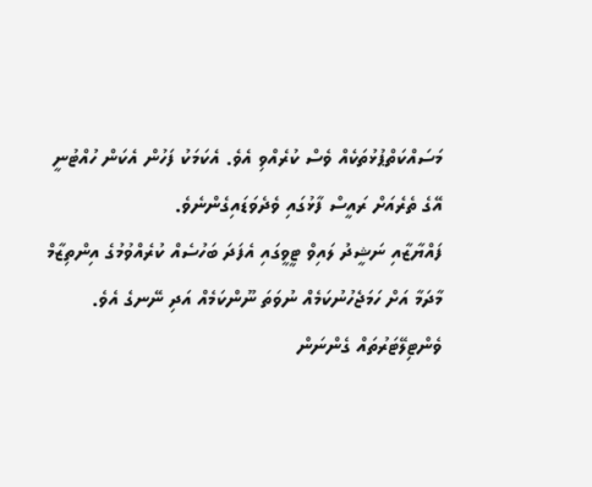މަސައްކަތްޕުޅުތަކެއް ވެސް ކުރެއްވި އެވެ. އެކަމަކު ފަހުން އެކަން ހުއްޓުނީ އޭގެ ތެރެއަށް ރައީސް ފާޅުގައި ވެދެވަޑައިގެންނެވެ.
ފައްޔާޒާއި ނަޝީދު ލައިވް ޓީވީގައި އެފަދަ ބަހުސެއް ކުރެއްވުމުގެ އިންތިޒާމް މާދަމާ އަށް ހަމަޖެހުނުކަމެއް ނުވަތަ ނޫންކަމެއް އަދި ނޭނގެ އެވެ.
ވެންޓިލޭޓަރުތައް ގެންނަން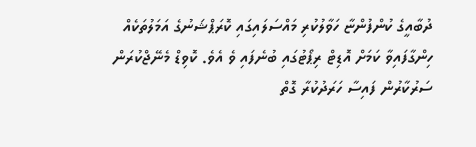ދުބާއީގެ ކުންފުންޏާ ހަވާލުކުރި މައްސަލައިގައި ކޮރަޕްޝަނުގެ އަމަލުތަކެއް ހިންގާފައިވާ ކަމަށް އޮޑިޓް ރިޕޯޓުގައި ބުނެފައި ވެ އެވެ. ކޮވިޑް މެނޭޖްކުރަން ސަރުކާރުން ފައިސާ ހަރަދުކުރާ ގޮތް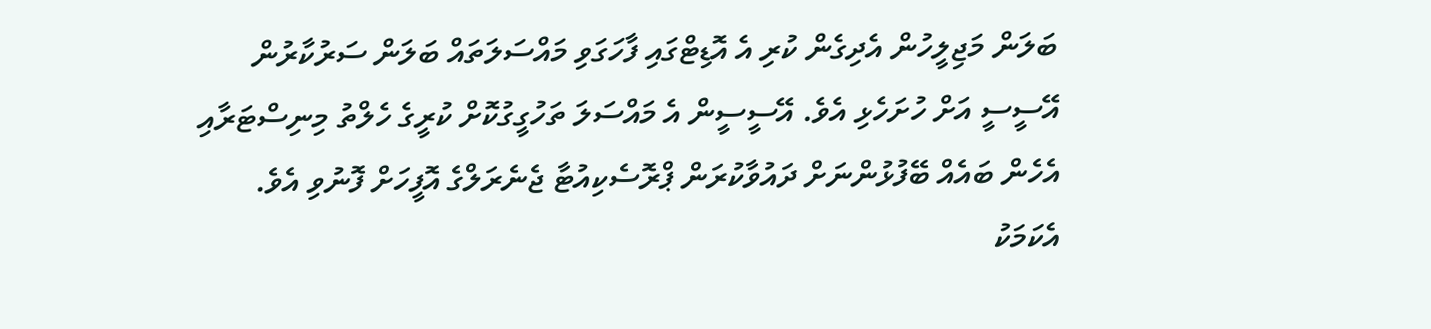ބަލަން މަޖިލީހުން އެދިގެން ކުރި އެ އޮޑިޓްގައި ފާހަގަވި މައްސަލަތައް ބަލަން ސަރުކާރުން އޭސީސީ އަށް ހުށަހެޅި އެވެ. އޭސީސީން އެ މައްސަލަ ތަހުގީގުކޮށް ކުރީގެ ހެލްތު މިނިސްޓަރާއި އެހެން ބައެއް ބޭފުޅުންނަށް ދައުވާކުރަން ޕްރޮސެކިއުޓާ ޖެނެރަލްގެ އޮފީހަށް ފޮނުވި އެވެ.
އެކަމަކު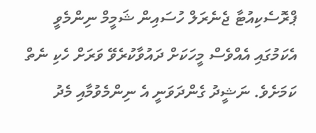ޕްރޮސެކިއުޓާ ޖެނެރަލް ހުސައިން ޝަމީމް ނިންމެވީ އެކަމުގައި އެއްވެސް މީހަކަށް ދައުވާކުރެވޭ ވަރަށް ހެކި ނެތް ކަމަށެވެ. ނަޝީދު ގެންދަވަނީ އެ ނިންމެވުމާއި މެދު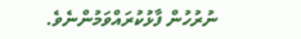ނުރުހުން ފާޅުކުރައްވަމުންނެވެ.